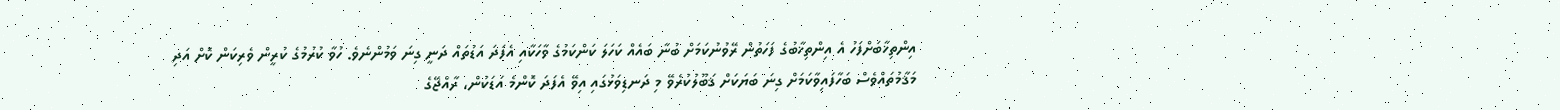އިންތިޚާބަށްފަހު އެ އިންތިޚާބުގެ ފަހަތުން ރޭވުނުކަމަށް ބުނާ ބައެއް ކަހަލަ ކަންކަމުގެ ވާހަކާއި އެފަދަ އަޑުތައް ދަނީ ގިނަ ވަމުންނެވެ. ހުވާ ކުރުމުގެ ކުރީން ވެރިކަން ކޮށް އަދި މަޤާމުތައްވެސް ބަހާފައިވާކަމަށް ގިނަ ބަޔަކަށް ޤަބޫލުކުރެވޭ މި ދަނޑިވަޅުގައި އިވޭ އެފަދަ ކޮންމެ އަޑަކުން، ރާއްޖޭގެ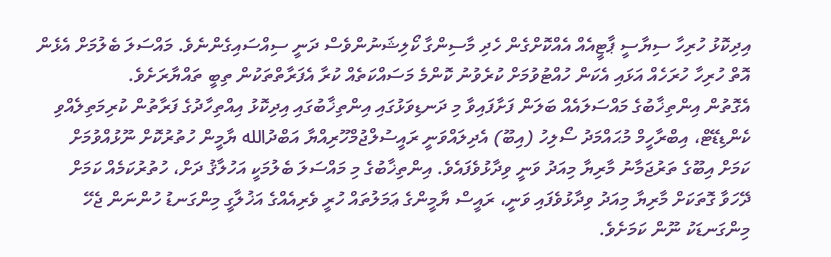އިދިކޮޅު ހުރިހާ ސިޔާސީ ޕާޓީއެއް އެއްކޮށްގެން ހެދި މާސިންގާ ކޯލިޝަނުންވެސް ދަނީ ސިއްސައިގެންނެވެ. މައްސަލަ ބެލުމަށް އެޅެން އޮތް ހުރިހާ ހުރަހެއް އަޅައި އެކަން ހުއްޓުވުމަށް ކުރެވުނު ކޮންމެ މަސައްކަތެއް ކުރާ އެފަރާތްތަކުން ތިބީ ތައްޔާރަށެވެ.
އެގޮތުން އިންތިޚާބުގެ މައްސަލައެއް ބަލަން ފަށާފައިވާ މި ދަނޑިވަޅުގައި އިންތިޚާބުގައި އިދިކޮޅު އިއްތިހާދުގެ ފަރާތުން ކުރިމަތިލެއްވި ކެންޑިޑޭޓް، އިބްރާހީމް މުޙައްމަދު ސޯލިހު (އިބޫ) އެދިލައްވަނީ ރައީސުލްޖުމްހޫރިއްޔާ އަބްދުالله ޔާމީން ހުތުރުކޮށް ނޫޅުއްވުމަށް ކަމަށް އިބޫގެ ތަރުޖަމާނު މާރިޔާ މިއަދު ވަނީ ވިދާޅުވެފައެވެ. އިންތިޚާބުގެ މި މައްސަލަ ބެލުމަކީ އަހުލާޤު ދަށް، ހުތުރުކަމެއް ކަމަށް ދޭހަވާ ގޮތަކަށް މާރިޔާ މިއަދު ވިދާޅުވެފައި ވަނީ، ރައީސް ޔާމީންގެ ޢަމަލުތައް ހުރީ ވެރިއެއްގެ އަޚުލާގީ މިންގަނޑު ހުންނަން ޖެހޭ މިންގަނޑަކު ނޫން ކަމަށެވެ.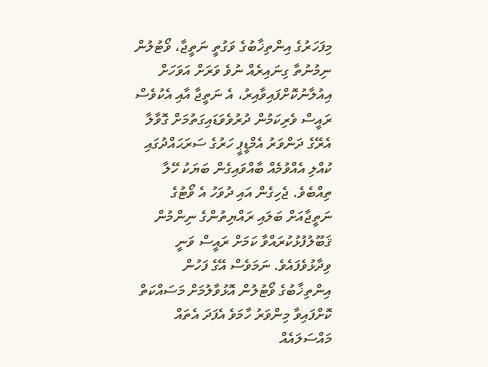މިފަހަރުގެ އިންތިޚާބުގެ ވަގުތީ ނަތީޖާ، ވޯޓުލުން ނިމުނުތާ ގިނައިރެއް ނުވެ ވަރަށް އަވަހަށް އިއުލާނުކޮށްފައިވާއިރު، އެ ނަތީޖާ އާއި އެކުވެސް ރައީސް ވެރިކަމުން ދުރުވެވަޑައިގަތުމަށް ގޮވާލާ އެރޭގެ ދަންވަރު އެމްޑީޕީ ހަރުގެ ސަރަޙައްދުގައި ކުއްލި އެއްވުމެއް ބާއްވައިގެން ބަޔަކު ހޭލާ ތިއްބެވެ. ޖެހިގެން އައި ދުވަހު އެ ވޯޓުގެ ނަތީޖާއަށް ބަލައި ރައްޔިތުންގެ ނިންމުން ޤަބޫލުފުޅުކުރައްވާ ކަމަށް ރައީސް ވަނީ ވިދާޅުވެފައެވެ. ނަމަވެސް އޭގެ ފަހުން އިންތިޚާބުގެ ވޯޓުލުން އޮޅުވާލުމަށް މަސައްކަތް ކޮށްފައިވާ މިންވަރު ހާމަވެ އެފަދަ އެތައް މައްސަލައެއް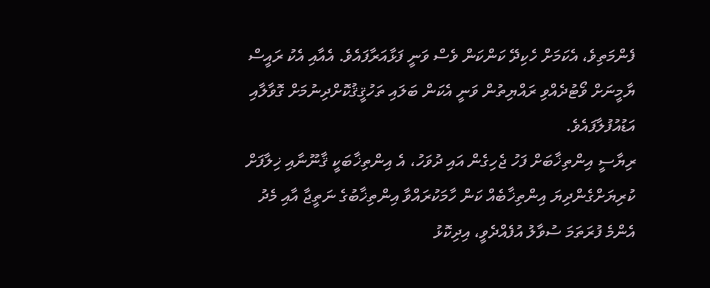ފެންމަތިވެ، އެކަމަށް ހެކިދޭ ކަންކަން ވެސް ވަނީ ފަޅާއަރާފައެވެ. އެއާއި އެކު ރައީސް ޔާމީނަށް ވޯޓުދެއްވި ރައްޔިތުން ވަނީ އެކަން ބަލައި ތަހުޤީޤުކޮށްދިނުމަށް ގޮވާލާއި އަޑުއުފުލާފައެވެ.
ރިޔާސީ އިންތިޚާބަށް ފަހު ޖެހިގެން އައި ދުވަހު، އެ އިންތިޚާބަކީ ޤާނޫނާއި ޚިލާފަށް ކުރިޔަށްގެންދިޔަ އިންތިޚާބެއް ކަން ހާމަކުރައްވާ އިންތިޚާބުގެ ނަތީޖާ އާއި މެދު އެންމެ ފުރަތަމަ ސުވާލު އުފެއްދެވީ، އިދިކޮޅު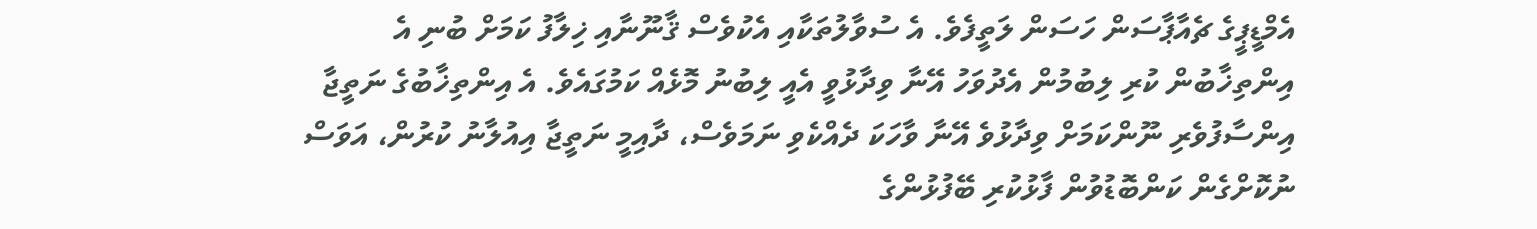އެމްޑީޕީގެ ޗެއާޕާސަން ހަސަން ލަތީފެވެ. އެ ސުވާލުތަކާއި އެކުވެސް ޤާނޫނާއި ޚިލާފު ކަމަށް ބުނި އެ އިންތިޚާބުން ކުރި ލިބުމުން އެދުވަހު އޭނާ ވިދާޅުވީ އެއީ ލިބުނު މޮޅެއް ކަމުގައެވެ. އެ އިންތިޚާބުގެ ނަތީޖާ އިންސާފުވެރި ނޫންކަމަށް ވިދާޅުވެ އޭނާ ވާހަކަ ދެއްކެވި ނަމަވެސް، ދާއިމީ ނަތީޖާ އިއުލާނު ކުރުން، އަވަސް ނުކޮށްގެން ކަންބޮޑުވުން ފާޅުކުރި ބޭފުޅުންގެ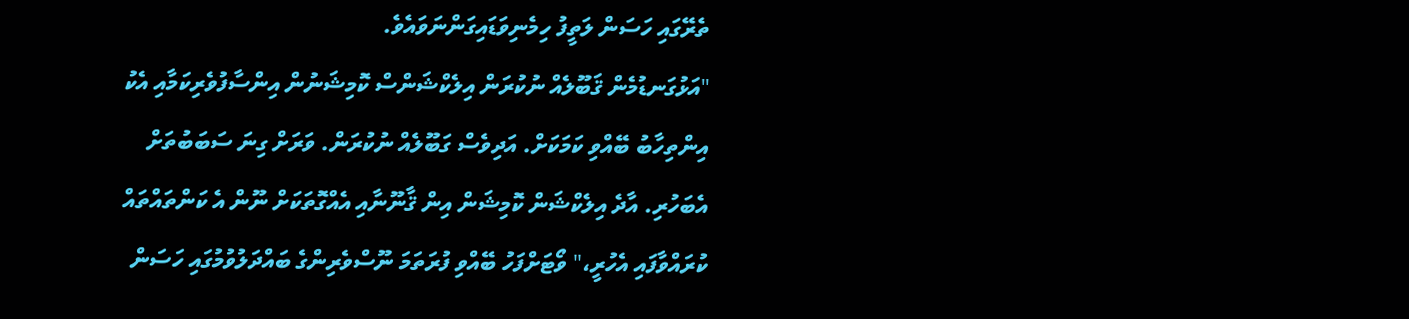ތެރޭގައި ހަސަން ލަތީފު ހިމެނިވަޑައިގަންނަވައެވެ.
"އަޅުގަނޑުމެން ޤަބޫލެއް ނުކުރަން އިލެކްޝަންސް ކޮމިޝަނުން އިންސާފުވެރިކަމާއި އެކު އިންތިހާބު ބޭއްވި ކަމަކަށް. އަދިވެސް ގަބޫލެއް ނުކުރަން. ވަރަށް ގިނަ ސަބަބުތަށް އެބަހުރި. އާދެ އިލެކްޝަން ކޮމިޝަން އިން ޤާނޫނާއި އެއްގޮތަކަށް ނޫން އެ ކަންތައްތައް ކުރައްވާފައި އެހުރީ،" ވޯޓަށްފަހު ބޭއްވި ފުރަތަމަ ނޫސްވެރިންގެ ބައްދަލުވުމުގައި ހަސަން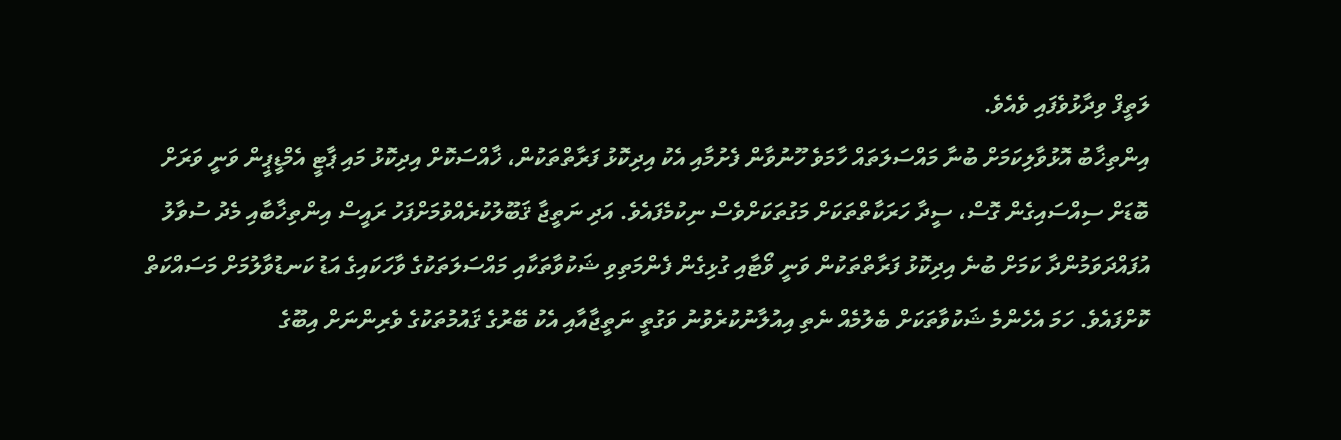ލަތީފް ވިދާޅުވެފައި ވެއެވެ.
އިންތިޚާބު އޮޅުވާލިކަމަށް ބުނާ މައްސަލަތައް ހާމަވެ ހޫނުވާން ފެށުމާއި އެކު އިދިކޮޅު ފަރާތްތަކުން، ޚާއްސަކޮށް އިދިކޮޅު މައި ޕާޓީ އެމްޑީޕީން ވަނީ ވަރަށް ބޮޑަށް ސިއްސައިގެން ގޮސް، ސީދާ ހަރަކާތްތަކަށް މަގުތަކަށްވެސް ނިކުމެފައެވެ. އަދި ނަތީޖާ ޤަބޫލުކުރެއްވުމަށްފަހު ރައީސް އިންތިޚާބާއި މެދު ސުވާލު އުފައްދަވަމުންދާ ކަމަށް ބުނެ އިދިކޮޅު ފަރާތްތަކުން ވަނީ ވޯޓާއި ގުޅިގެން ފެންމަތިވި ޝަކުވާތަކާއި މައްސަލަތަކުގެ ވާހަކައިގެ އަޑު ކަނޑުވާލުމަށް މަސައްކަތް ކޮށްފައެވެ. ހަމަ އެހެންމެ ޝަކުވާތަކަށް ބެލުމެއް ނެތި އިއުލާނުކުރެވުނު ވަގުތީ ނަތީޖާއާއި އެކު ބޭރުގެ ޤައުމުތަކުގެ ވެރިންނަށް އިބޫގެ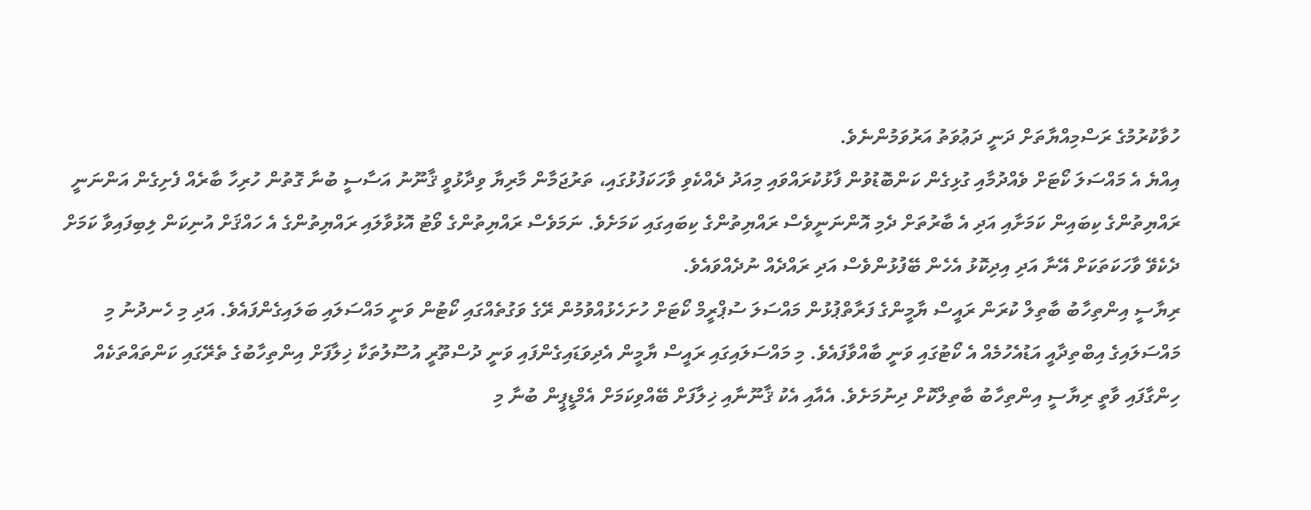ހުވާކުރުމުގެ ރަސްމިއްޔާތަށް ދަނީ ދަޢުވަތު އަރުވަމުންނެވެ.
އިއްޔެ އެ މައްސަލަ ކޯޓަށް ވެއްދުމާއި ގުޅިގެން ކަންބޮޑުވުން ފާޅުކުރައްވައި މިއަދު ދެއްކެވި ވާހަކަފުޅުގައި، ތަރުޖަމާން މާރިޔާ ވިދާޅުވީ ޤާނޫނު އަސާސީ ބުނާ ގޮތުން ހުރިހާ ބާރެއް ފެށިގެން އަންނަނީ ރައްޔިތުންގެ ކިބައިން ކަމަށާއި އަދި އެ ބާރުތަށް ދެމި އޮންނަނީވެސް ރައްޔިތުންގެ ކިބައިގައި ކަމަށެވެ. ނަމަވެސް ރައްޔިތުންގެ ވޯޓު އޮޅުވާލައި ރައްޔިތުންގެ އެ ހައްޤަށް އުނިކަން ލިބިފައިވާ ކަމަށް ދެކެވޭ ވާހަކަތަކަށް އޭނާ އަދި އިދިކޮޅު އެހެން ބޭފުޅުންވެސް އަދި ރައްދެއް ނުދެއްވައެވެ.
ރިޔާސީ އިންތިހާބު ބާތިލް ކުރަން ރައީސް ޔާމީންގެ ފަރާތްޕުޅުން މައްސަލަ ސުޕްރީމް ކޯޓަށް ހުށަހެޅުއްވުމުން ރޭގެ ވަގުތެއްގައި ކޯޓުން ވަނީ މައްސަލައި ބަލައިގެންފައެވެ. އަދި މި ހެނދުނު މި މައްސަލައިގެ އިބްތިދާއީ އަޑުއެހުމެއް އެ ކޯޓުގައި ވަނީ ބާއްވާފައެވެ. މި މައްސަލައިގައި ރައީސް ޔާމީން އެދިވަޑައިގެންފައި ވަނީ ދުސްތޫރީ އުސޫލުތަކާ ޚިލާފަށް އިންތިހާބުގެ ތެރޭގައި ކަންތައްތަކެއް ހިންގާފައި ވާތީ ރިޔާސީ އިންތިހާބު ބާތިލްކޮށް ދިނުމަށެވެ. އެއާއި އެކު ޤާނޫނާއި ޚިލާފަށް ބޭއްވިކަމަށް އެމްޑީޕީން ބުނާ މި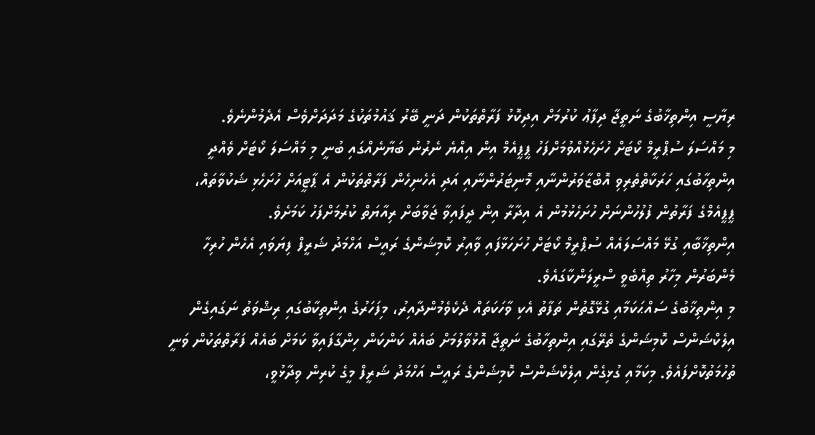ރިޔާސީ އިންތިޚާބުގެ ނަތީޖާ ދިފާޢު ކުރުމަށް އިދިކޮޅު ފަރާތްތަކުން ދަނީ ބޭރު ޤައުމުތަކުގެ މަދަދަށްވެސް އެދެމުންނެވެ.
މި މައްސަލަ ސުޕްރީމް ކޯޓަށް ހުށަހެޅުއްވުމަށްފަހު ޕީޕީއެމް އިން އިއްޔެ ނެރުނު ބަޔާނެއްގައި ބުނީ މި މައްސަލަ ކޯޓަށް ވެއްދީ އިންތިހާބުގައި ހަރަކާތްތެރިވި އޮބްޒާވަރުންނާއި މޮނިޓަރުންނާއި އަދި އެހެނިހެން ފަރާތްތަކުން އެ ޕާޓީއަށް ހުށަހެޅި ޝަކުވާތައް، ޕީޕީއެމްގެ ފަރާތުން ފުލުހުންނަށް ހުށަހެޅުމުން އެ އިދާރާ އިން ދީފައިވާ ޖަވާބަށް ރިއާޔަތް ކުރުމަށްފަހު ކަމަށެވެ.
އިންތިޚާބާއި ގުޅޭ މައްސަލައެއް ސުޕްރީމް ކޯޓަށް ހުށަހަޅާފައި ވާއިރު ކޮމިޝަންގެ ރައީސް އަހްމަދު ޝަރީފް ފިޔަވައި އެހެން ހުރިހާ މެންބަރުން މިހާރު ތިއްބެވީ ސްރީލަންކާގައެވެ.
މި އިންތިޚާބުގެ ސައްޙަކަމާއި ގުޅޭގޮތުން ތަފާތު އެކި ވާހަކަތައް ދެކެވެމުންދާއިރު، މިފަހަރުގެ އިންތިކާބުގައި ރިޝްވަތު ނަގައިގެން އިލެކްޝަންސް ކޮމިޝަންގެ ތެރޭގައި އިންތިހާބުގެ ނަތީޖާ އޮޅުވާލުމަށް ބައެއް ކަންކަން ހިންގާފައިވާ ކަމަށް ބައެއް ފަރާތްތަކުން ވަނީ ތުހުމަތުކޮށްފައެވެ. މިކަމާއި ގުޅިގެން އިލެކްޝަންސް ކޮމިޝަންގެ ރައީސް އަހްމަދު ޝަރީފް މީގެ ކުރިން ވިދާޅުވީ،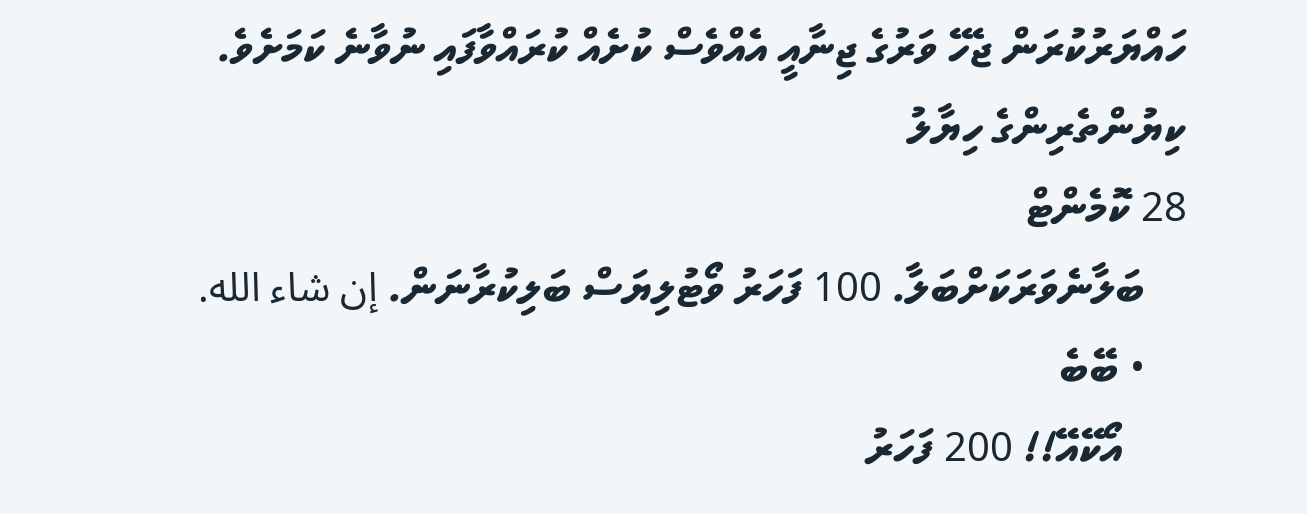ހައްޔަރުކުރަން ޖެހޭ ވަރުގެ ޖިނާއީ އެއްވެސް ކުށެއް ކުރައްވާފައި ނުވާނެ ކަމަށެވެ.
ކިޔުންތެރިންގެ ހިޔާލު
28 ކޮމެންޓް
    ބަލާނެވަރަކަށްބަލާ. 100 ފަހަރު ވޯޓުލިޔަސް ބަލިކުރާނަން. إن شاء الله.
    • ބޭބެ
      އޯކޭއޭ!! 200 ފަހަރު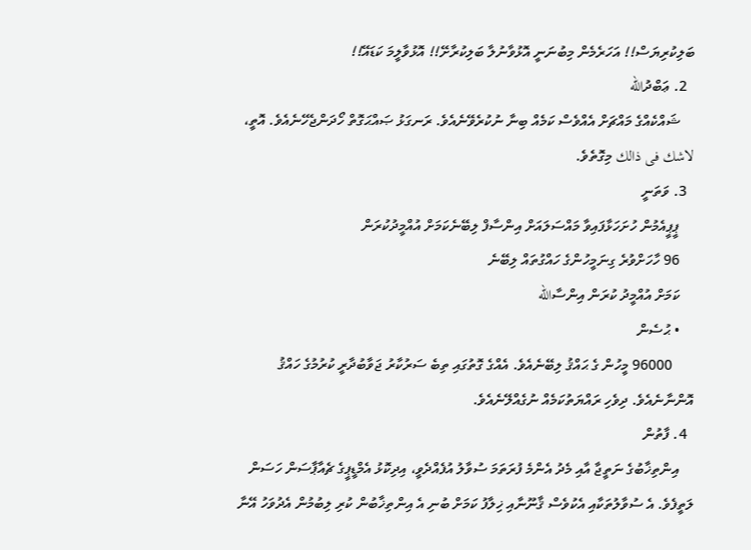ބަލިކުރިޔަސް!! އަހަރެމެން މިބުނަނީ އޮޅުވާނުލާ ބަލިކުރާށޭ!! އޮޅުވާލީމަ ކަޑައޭ!!
  2. ޢަބްދުالله
    ޝައްކެއްގެ މައްޗަށް އެއްވެސް ކަމެއް ބިނާ ނުކުރެވޭނެއެވެ. ރަނގަޅު ޞައްޙަގޮތް ހޯދަންޖެހޭނެއެވެ. އޮތީ، لاشك فى ذالك މިގޮތެވެ.
  3. ވަތަނީ
    ޕީޕީއެމުން ހުށަހަޅާފައިވާ މައްސަލައަށް އިންސާފް ލިބޭނެކަމަށް އުއްމީދުކުރަން
    96 ހާހަށްވުރެ ގިނަމީހުންގެ ހައްގުތައް ލިބޭނެ
    ކަމަށް އުއްމީދު ކުރަން އިންސާالله
    • ޙުސެން
      96000 މީހުން ގެ ޙައްޤު ލިބޭނެއެވެ. އެއްގެ ގޮތުގައި ތިބެ ސަރުކާރު ޖަވާބުދާރީ ކުރުމުގެ ހައްޤު އޮންނާނެއެވެ. ދިވެހި ރައްޔަތުކަމެއް ނުގެއްލޭނެއެވެ.
  4. ފާތުން
    އިންތިޚާބުގެ ނަތީޖާ އާއި މެދު އެންމެ ފުރަތަމަ ސުވާލު އުފެއްދެވީ، އިދިކޮޅު އެމްޑީޕީގެ ޗެއާޕާސަން ހަސަން ލަތީފެވެ. އެ ސުވާލުތަކާއި އެކުވެސް ޤާނޫނާއި ޚިލާފު ކަމަށް ބުނި އެ އިންތިޚާބުން ކުރި ލިބުމުން އެދުވަހު އޭނާ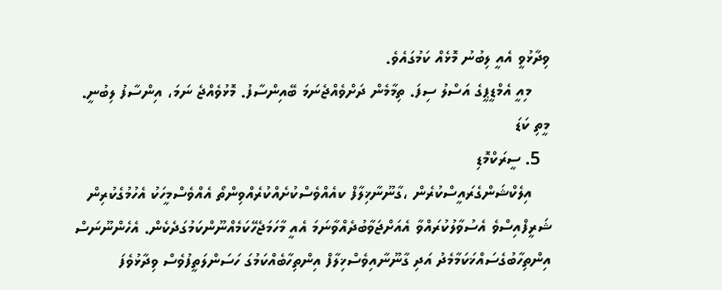ވިދާޅުވީ އެއީ ލިބުނު މޮޅެއް ކަމުގައެވެ.
    މިއީ އެމްޑީޕީގެ އަސްލު ސިފަ. ތިމާމެން ދަށްވެއްޖެނަމަ ބޭއިންސާފު. މޮޅުވެއްޖެ ނަމަ، އިންސާފު ލިބުނީ. މީތި ކަޑަ
  5. ސީރަކްމޮޑި
    އިލެކްޝަންގެރައީސްކުރެން ،ގާނޫނާޚިލާފް ކއެއްވެސްކުށެއްކުރެއްވިންތޯ އެއްވެސްމީހަކު އެހުމުގެކުރިން ޝަރީފްއިސްވެ އެސުވާލުކުރައްވާ އެއަށްޖަވާބުދެއްވާނަމަ އެއީ މާހަމަޖެހޭކަމެއްނޫންކަމުގަދެކެން. އެހެންނޫނަސް އިންތިހާބުގެސައްޚަކަމާމެދު އަދި ގާނޫނާއިވެސްޚިލާފް އިންތިހާބެއްކަމުގަ ހަސަންލަތީފުވެސް ވިދާޅުވެފަ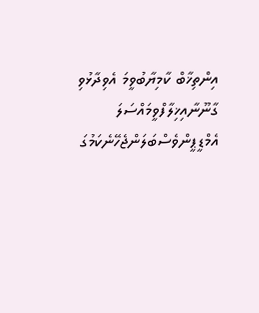އިންތިޚާބް ކާމިޔާބުވީމަ އެވިދާޅުވި ގާނޫނާއިޚިލާފްވީމައްސަލަ އެމްޑީޕީންވެސްބަލަންޖެހޭނެކަމުގަ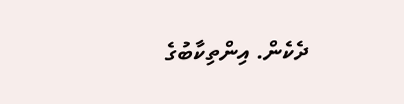ދެކެން. އިންތިކާބުގެ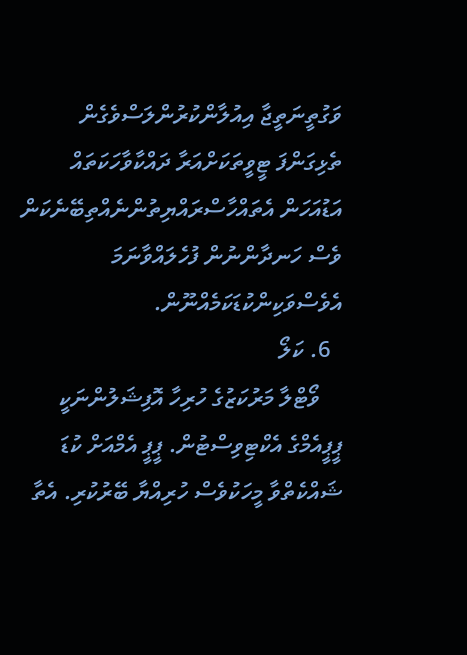ވަގުތީނަތީޖާ އިއުލާންކުރުންލަސްވެގެން ތެޅިގަންފަ ޓީވީތަކަށްއަރާ ދައްކާވާހަކަތައް އަޑުއަހަން އެތައްހާސްރައްޔިތުންނެއްތިބޭނެކަން ވެސް ހަނދާންނުން ފުހެލައްވާނަމަ އެވެސްވަކިންކުޑަކަމެއްނޫން.
  6. ކަލޯ
    ވޯޓްލާ މަރުކަޒުގެ ހުރިހާ އޮފިޝަލުންނަކީ ޕީޕީއެމްގެ އެކްޓިވިސްޓުން. ޕީޕީ އެމްއަށް ކުޑަ ޝައްކެތްވާ މީހަކުވެސް ހުރިއްޔާ ބޭރުކުރި. އެތާ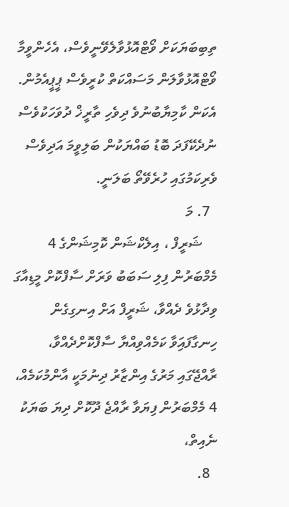ތިބިބަޔަކަށް ވޯޓްއޮޅުވާލެވޭނީވެސް، އެހެންވީމާ ވޯޓްއޮޅުވާލަން މަސައްކަތް ކުރީވެސް ޕީޕީއެމުން. އެކަން ކާމިޔާބުނުވެ ދިވެހި ތާރީޚް ދުވަހަކުވެސް ނުދެކޭފަދަ ބޮޑު ބައްޔަކުން ބަލިވީމަ އަދިވެސް ވެރިކަމުގައި ހުރެވޭތޯ ބަލަނީ.
  7. މަ
    ޝަރީފް ، އިލެކްޝަން ކޮމިޝަންގެ 4 މެމްބަރުން ފިލި ސަބަބު ވަރަށް ސާފްކޮށް މީޑިއާގަ ވިދާޅުވެ ދެއްވާ، ޝަރީފް އަށް އިނގިގެން ހިނގާފައިަވާ ކަމެއްވިއްޔާ ސާފްކޮށްދެއްވާ، ރާއްޖޭގައި މަރުގެ އިންޒާރު ދިނުމަކީ އާންމުކަމެއް، 4 މެމްބަރުން ފިޔަވާ ރާއްޖެ ދޫކޮށް ދިޔަ ބަޔަކު ނެއިތް،
  8.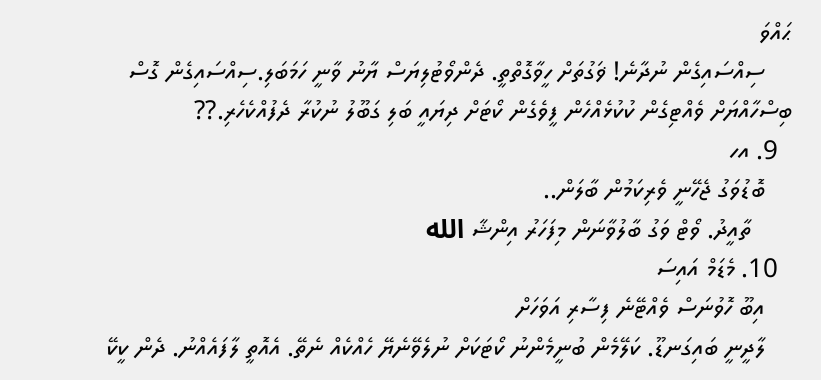ޙައްވަ
    ސިއްސައިގެން ނުދާނެ! ޥަގުތަށް ހީވާގޮތްތީ. ދެންވޯޓުލިޔަސް ޔާނު ވާނީ ހަމަބަލި.ސިއްސައިގެން ގޮސް ބިސްހާއްޔަށް ވެއްޓިގެން ކުކުޅެއްހެން ފީވެގެން ކޯޓަށް ދިޔައީ ބަލި ގަބޫލު ނުކުރާ ދެފުއްކެހެރި.??
  9. އހ
    ބޮޑުވަގު ޖެހޭނީ ވެރިކަމުން ބާލަން..
      ތާއީދު. ވޯޓް ވަގު ބާލުވާނަން މިފަހަރު އިންޝާ الله
  10. މެޑަމް އައިސަ
    އިބޫ ހޮވުނަސް ވެއްޓޭނެ ފިސާރި އަވަހަށް
    ލާދީނީ ބައިގަނޑޫ. ކަލޭމެން ބުނީމެންނު ކޯޓަކަށް ނުލެވޭނެޔޭ ހެއްކެއް ނެތޭ. އެއޮތީ ލާފައެއްނު. ދެން ކީކޭ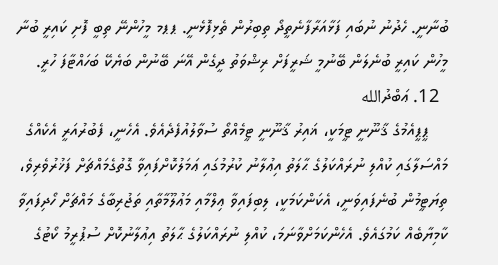ބުނާނީ. ހެދުނު ނުބައި ފަޅާއަރާފާނެތީދޯ ތިބިރުން ތެޅިފޮޅެނީ. ޕޕމ މީހުންނޭ ތިބީ ފޮށި ކައިރީ ބުނާ މީހުން ކައިރީ ބުނެލަން ބޭނުމީ ޝަރީފަށް ރިޝްވަތު ދީގެން އޭނަ ބޭނުން ބަޔެކޭ ބަހައްޓާފަ ހުރީ.
  12. ޢަބްދުالله
    ޕީޕީއެމުގެ ޤާނޫނީ ޓީމަކީ، ޣައިރު ޤާނޫނީ ޓީމެއްތޯ ސުވާލުއުފެދެއެވެ. އެހެނީ، ފެބުރުއަރީ އެކެއްގެ މައްސަލާގައި ކުއްލި ނުރައްކަލުގެ ޙާލަތު އިޢުލާނު ކުރުމުގައި ޢަމަލުކޮށްފައިވާ ގޮތުގެމައްޗަށް ފަޚުރުވެރިވެ، ތިޔަޓީމުން ބުނެފައިވަނީ، އެކަންކަމަކީ، ލިބިފައިވާ ޢިލްމާއި މަޢުލޫމާތާއި ތަޖުރިބާގެ މައްޗަށް ހޯދިފައިވާ ކާމިޔާބެއް ކަމުގައެވެ. އެހެންކަމަށްވާނަމަ، ކުއްލި ނުރައްކަލުގެ ޙާލަތު އިޢުލާނުކޮށް ސުޕުރީމު ކޯޓުގެ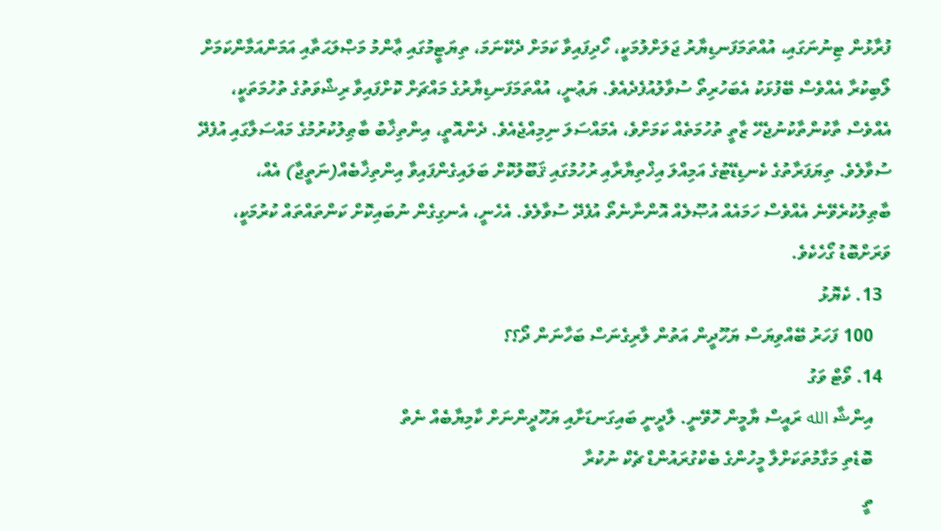ފުރާޅުން ޓިނުނަގައި، އުއްތަމަފަނޑިޔާރު ޖަލަށްލުމަކީ، ހޯދިފައިވާ ކަމަށް ދެކޭނަމަ، ތިޔަޓީމުގައި ޢާންމު މަޞްލަޙަތާއި އަމަންއަމާންކަމަށް ލޯބިކުރާ އެއްވެސް ބޭފުޅަކު އެބަހުރިތޯ ސުވާލުއުފެދެއެވެ. ޔަޢުނީ، އުއްތަމަފަނޑިޔާރުގެ މައްޗަށް ކޮށްފައިވާ ރިޝްވަތުގެ ތުހުމަތަކީ، އެއްވެސް ތާކުންތާކުނުޖެހޭ ޒާތީ ތުހުމަތެއް ކަމަށްވެ، އެމައްސަލަ ނިމިއްޖެއެވެ. ދެންއޮތީ، އިންތިޚާބު ބާޠިލުކުރުމުގެ މައްސަލާގައި އުފެދޭ ސުވާލެވެ. ތިޔަފަރާތުގެ ކެނޑިޑޭޓުގެ އަމިއްލަ އިޚްތިޔާރާއި ރުހުމުގައި ޤަބޫލުކޮށް ބަލައިގެންފައިވާ އިންތިޚާބެއް(ނަތީޖާ) އެއް، ބާޠިލުކުރެވޭނެ އެއްވެސް ހަމައެއް އުޞޫލެއް އޮންނާނެތޯ އުފެދޭ ސުވާލެވެ. އެހެނީ، އެނގިގެން ނުބައިކޮށް ކަންތައްތައް ކުރުމަކީ، ވަރަށްބޮޑު ގޯހެކެވެ.
  13. ކެޔޮޅު
    100 ފަހަރު ބޭއްވިޔަސް ޔަހޫދީން އަތުން ލާރިގެނަސް ބަހާނަން ދޯ؟؟
  14. ވޯޓް ވަގު
    އިންޝާ الله ރައީސް ޔާމީން ހޮވޭނީ. ލާދީނީ ބައިގަނޑަށާއި ޔަހޫދީންނަށް ކާމިޔާބެއް ނެތް
    ބޮޑެތި މަގާމުތަކަށްލާ މީހުންގެ ބެކްގުރައުންޑް ޗެކް ނުކުރާ
    ތީ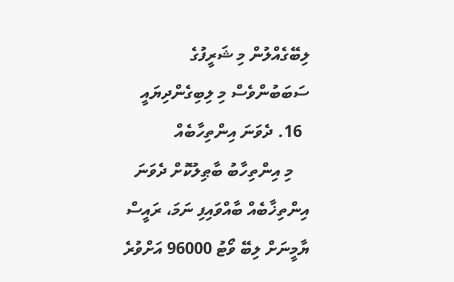ލިބޭގެއްލުން މި ޝަރީފުގެ ސަބަބުންވެސް މި ލިބިގެންދިޔައީ
  16. ދެވަނަ އިންތިހާބެއް
    މި އިންތިހާބު ބާޠިލުކޮށް ދެވަނަ އިންތިޚާބެއް ބާއްވައިފި ނަމަ، ރައީސް ޔާމީނަށް ލިބޭ ވޯޓު 96000 އަށްވުރެ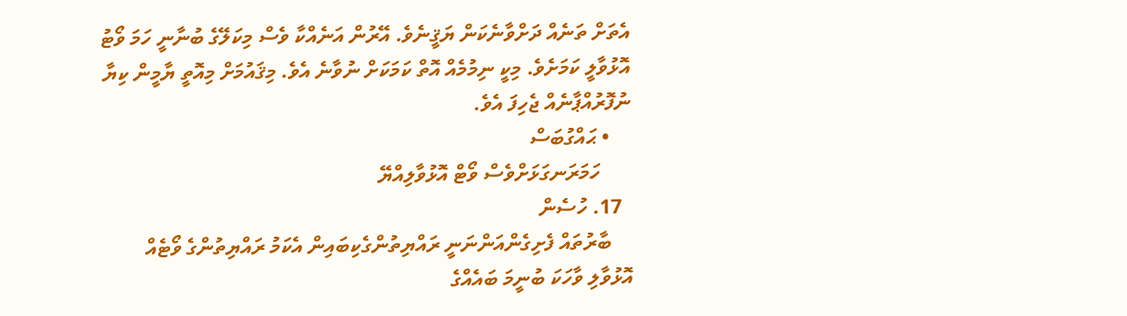އެތަށް ތަނެއް ދަށްވާނެކަން ޔަޤީނެވެ. އޭރުން އަނެއްކާ ވެސް މިކަލޭގެ ބުނާނީ ހަމަ ވޯޓު އޮޅުވާލީ ކަމަށެވެ. މިކީ ނިމުމެއް އޮތް ކަމަކަށް ނުވާނެ އެވެ. މިޤައުމަށް މިއޮތީ ޔާމީން ކިޔާ ނުފޮރުއްޕާނެއް ޖެހިފަ އެވެ.
    • ޙައްގުބަސް
      ހަމަރަނގަޅަށްވެސް ވޯޓް އޮޅުވާލިއްޔޭ
  17. ހުސެން
    ބާރުތައް ފެށިގެންއަންނަނީ ރައްޔިތުންގެކިބައިން އެކަމު ރައްޔިތުންގެ ވޯޓެއް އޮޅުވާލި ވާހަކަ ބުނީމަ ބައެއްގެ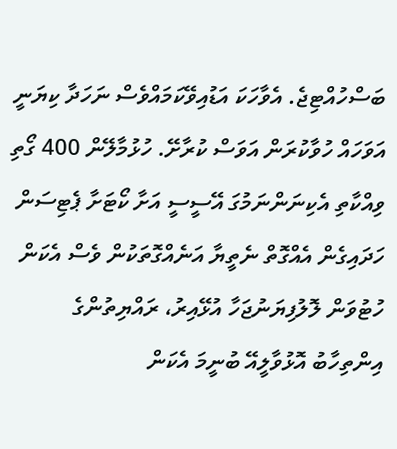ބަސްހުއްޓިޖެ. އެވާހަކަ އަޑުއިވޭކަމައްވެސް ނަހަދާ ކިޔަނީ އަވަހައް ހުވާކުރަން އަވަސް ކުރާށޭ. ހުޅުމާލޭން 400 ގޯތި ވިއްކާތި އެކިނަންނަމުގަ އޭސީސީ އަށާ ކޯޓަށާ ޕެޓިސަން ހަދައިގެން އެއްގޮތް ނެތީޔާ އަނެއްގޮތަކުން ވެސް އެކަން ހުޓުވަން ލޮލުފިޔަނުޖަހާ އުޅޭއިރު، ރައްޔިތުންގެ އިންތިހާބު އޮޅުވާލީއޭ ބުނީމަ އެކަން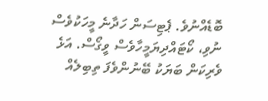ބޮޑެއްނުވެ. ޕެޓިސަން ހަދާނެ މީހަކުވެސް ނުވި، ކޯޓައްދިޔަމީހާވެސް ވީގޯސް. އަޅެ ވެރިކަން ބަޔަކު ބޭނުންވެފަ ތިބިލެއް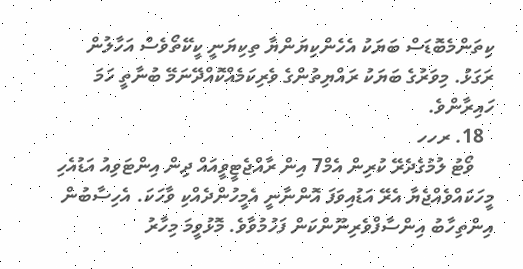ކިތަންމެބޮޑަސް ބަޔަކު އެހެންކިޔަންޔާ ތިކިޔަނީ ކީކޭތޯވެސް އަހާލުން ރަގަޅު. މިވަރުގެ ބަޔަކު ރައްޔިތުންގެ ވެރިކަމެއްކޮއްދޭނަމޭ ބުނާތީ ހަމަ ހައިރާންވެ.
  18. ރހހ
    ވޯޓު ލުމުގެދެރޭ ކުރިން އެމް7 އިން ރާއްޖެޓީވީއައް ދިން އިންޓަވިއު އަޑުއެހި މީހަކައްވެއްޖެޔާ އެރޭ އަޑުއިވަފަ އޮންނާނީ އެމީހުންދެއްކި ވާހަކަ. އެހިސާބުން އިންތިހާބު އިންސާފްވެރިނޫންކަން ފަހުމުވާވެ. މޮޅުވީމަ މިހާރު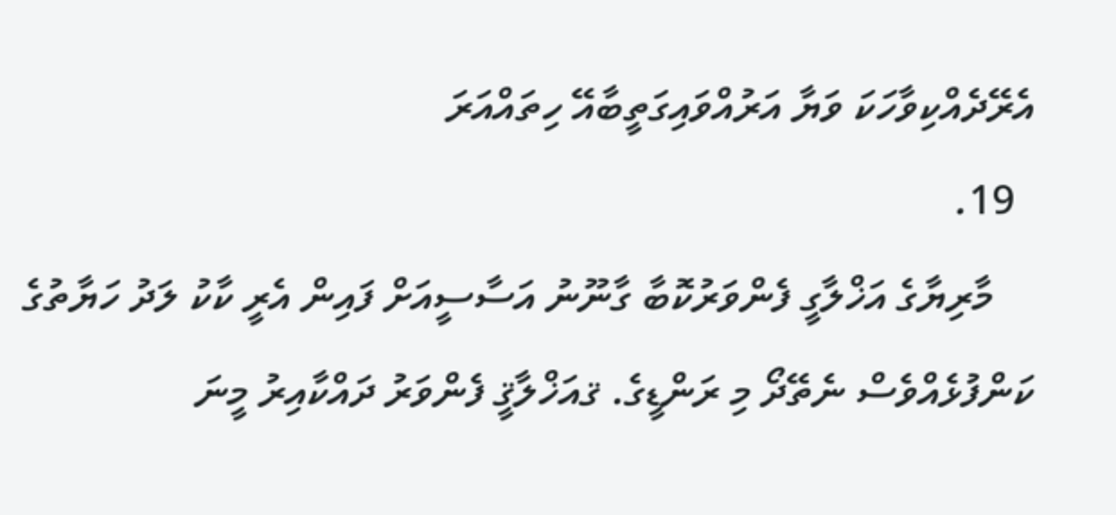އެރޭދެއްކިވާހަކަ ވަޔާ އަރުއްވައިގަތީބާއޭ ހިތައްއަރަ
  19.
    މާރިޔާގެ އަޚްލާގީ ފެންވަރުކޮބާ ގާނޫނު އަސާސީއަށް ފައިން އެރީ ކާކު ލަދު ހަޔާތުގެ ކަންފުޅެއްވެސް ނެތޭދޯ މި ރަންޑީގެ. ޤއަޚްލާޤީ ފެންވަރު ދައްކާއިރު މީނަ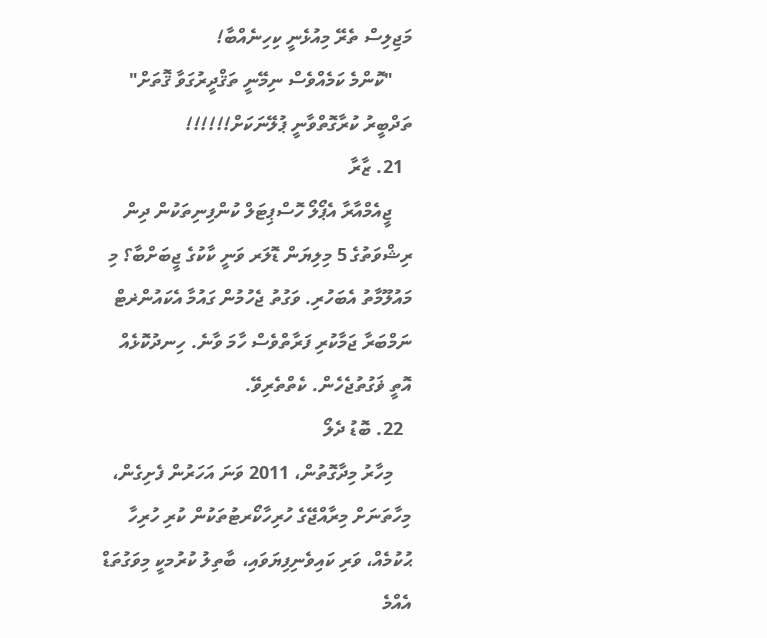މަޖިލިސް ތެރޭ މިއުޅެނީ ކިހިނެއްބާ!
    "ކޮންމެ ކަމެއްވެސް ނިމޭނީ ތަޤްދީރުގަވާ ޤޮތަށް" ތަދްބީރު ކުރާގޮތްވާނީ ޕުލޭނަކަށް!!!!!!
  21. ޒާރާ
    ޖީއެމްއާރާ އެޕޯލޯ ހޮސްޕިޓަލް ކުންފިނިތަކުން ދިން ރިޝްވަތުގެ 5 މިލިޔަން ޑޮލަރ ވަނީ ކާކުގެ ޖީބަށްބާ؟ މި މައުލޫމާތު އެބަހުރި. ވަގުތު ޖެހުމުން ގައުމާ އެކައުންޜޓް ނަމްބަރާ ޖަމާކުރި ފަރާތްވެސް ހާމަ ވާނެ. ހިނދުކޮޅެއް އޮތީ ޥަގުތުޖެހެން. ކެތްތެރިވޭ.
  22. ބޮޑު ދެލޯ
    މިހާރު މިދާގޮތުން، 2011 ވަނަ އަހަރުން ފެށިގެން، މިހާތަނަށް މިރާއްޖޭގެ ހުރިހާކޯރޓުތަކުން ކުރި ހުރިހާ ޙުކުމެއް، ވަރި ކައިވެނިފިޔަވައި، ބާތިލު ކުރުމކީ މިވަގުތަޑް އެއްމެ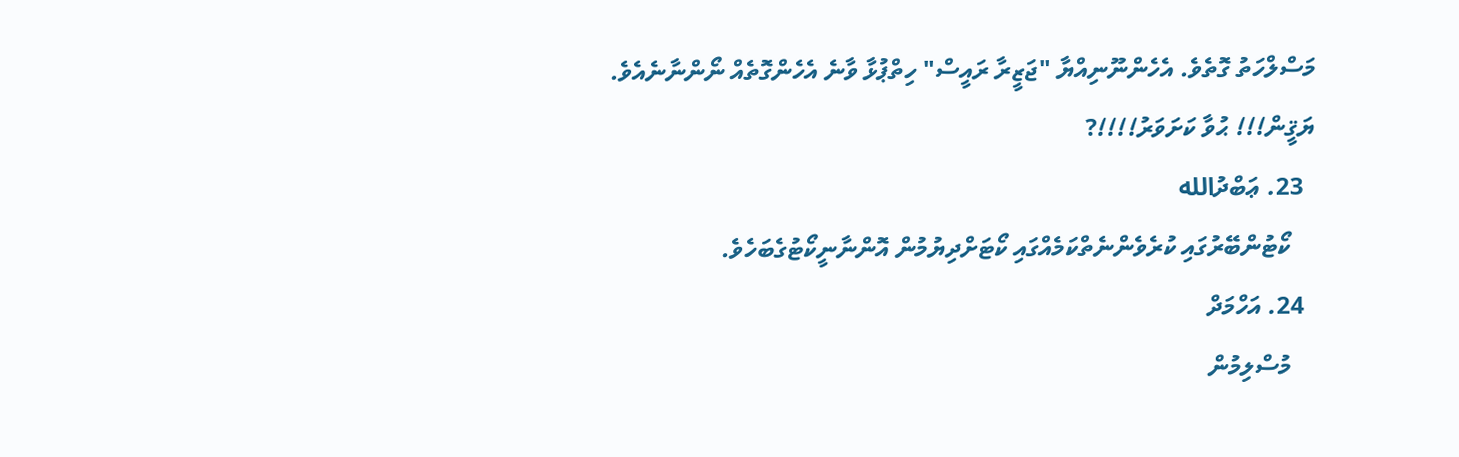މަސްލްހަތު ގޮތެވެ. އެހެންނޫނިއްޔާ "ޖަޒީރާ ރައީސް" ހިތްޕުޅާ ވާނެ އެހެންގޮތެއް ނޯންނާނެއެވެ. ޔަޤީން!!! ޙުވާ ކަށަވަރު!!!!?
  23. ޢަބްދުالله
    ކޯޓުންބޭރުގައި ކުރެވެންނެތްކަމެއްގައި ކޯޓަށްދިޔުމުން އޮންނާނީކޯޓުގެބަހެވެ.
  24. އަހްމަދް
    މުސްލިމުން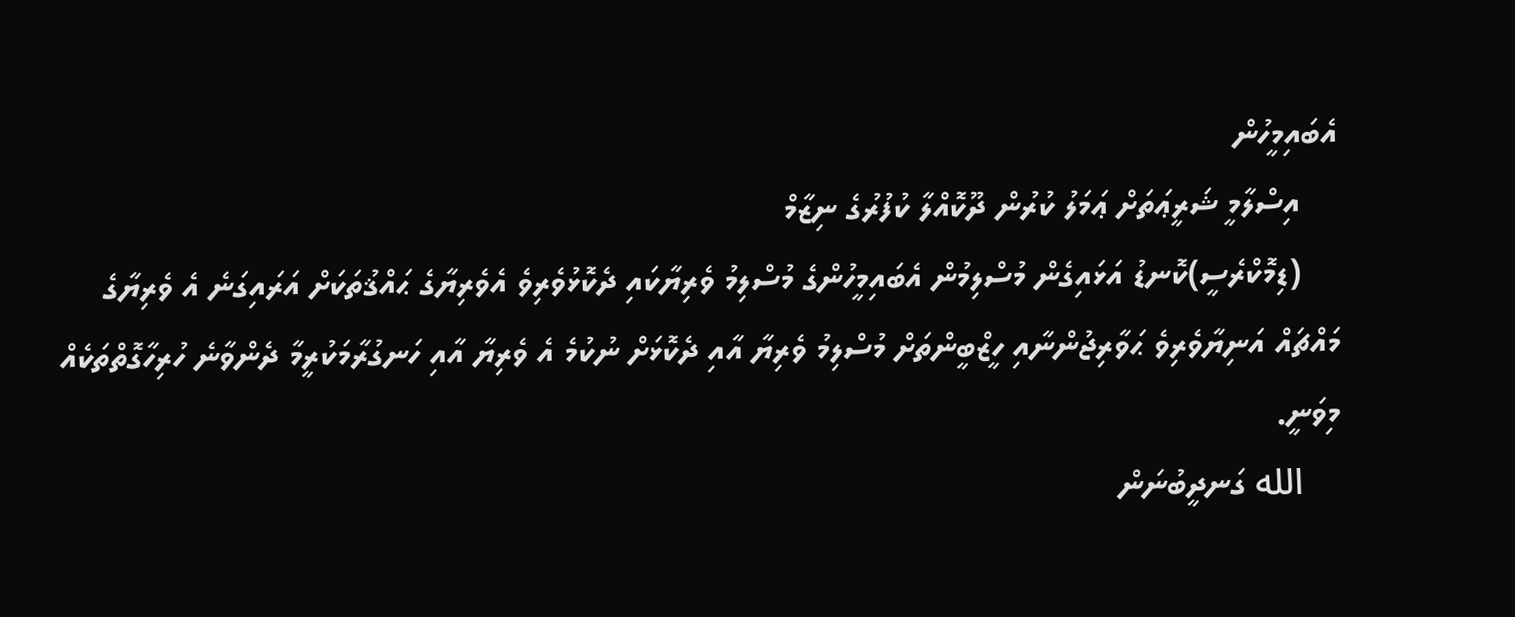އެބައިމީހުން
    އިސްލާމީ ޝަރީޢަތަށް ޢަމަލު ކުރުން ދޫކޮއްލާ ކުފުރުގެ ނިޒާމް
    (ޑިމޮކްރެސީ)ކޮނޑު އަޅައިގެން މުސްލިމުން އެބައިމީހުންގެ މުސްލިމު ވެރިޔާކައި ދެކޮޅުވެރިވެ އެވެރިޔާގެ ޙައްޤުތަކަށް އަރައިގަނެ އެ ވެރިޔާގެ މައްޗައް އަނިޔާވެރިވެ ޙަވާރިޖުންނާއި ހީޒްބީންތަށް މުސްލިމު ވެރިޔާ އާއި ދެކޮޅަށް ނުކުމެ އެ ވެރިޔާ އާއި ހަނގުރާމަކުރީމާ ދެންވާނެ ހުރިހާގޮތްތަކެއް މިވަނީ.
    الله ގަނދީބުނަން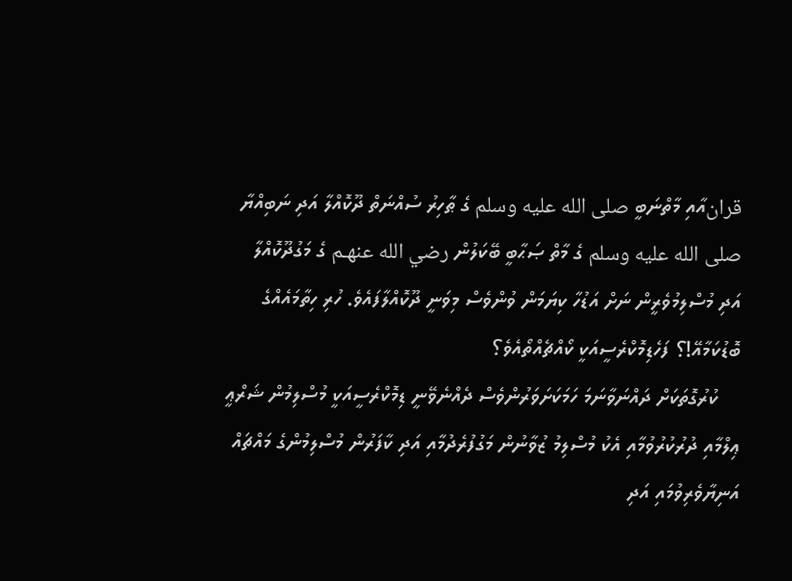قرانއާއި މާތްނަބީ صلى الله عليه وسلم ގެ ޠާހިރު ސުއްނަތް ދޫކޮއްލާ އަދި ނަބިއްޔާ صلى الله عليه وسلم ގެ މާތް ޞަޙާބީ ބޭކަލުން رضي الله عنهـم ގެ މަގުދޫކޮއްލާ އަދި މުސްލިމުވެރީން ނަށް އަޑުހާ ކިޔަމަން ވުންވެސް މިވަނީ ދޫކޮއްލާފައެވެ. ހުރި ހިތާމައެއްގެ ބޮޑުކަމާއޭ!؟ ފަހެޑިމޮކްރެސީއަކީ ކޯއްޗެއްތޯއެވެ؟
    ކުރުގޮތަކަށް ދައްނަވާނަމަ ހަމަކަށަވަރުންވެސް ދެއްނެވޭނީ ޑިމޮކްރެސީއަކީ މުސްލިމުން ޝަރްޢީ ޢިލްމާއި ދުރުކުރުވުމާއި އެކު މުސްލިމު ޒުވާނުން މަގުފުރެދުމާއި އަދި ކާފަރުން މުސްލިމުންގެ މައްޗައް އަނިޔާވެރިވުމައި އަދި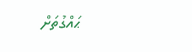ޙައްގުތަށް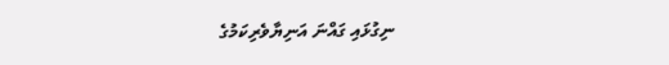ނިގުޅައި ގައްނަ އަނިޔާވެރިކަމުގެ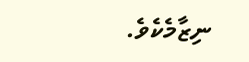ނިޒާމެކެވެ.